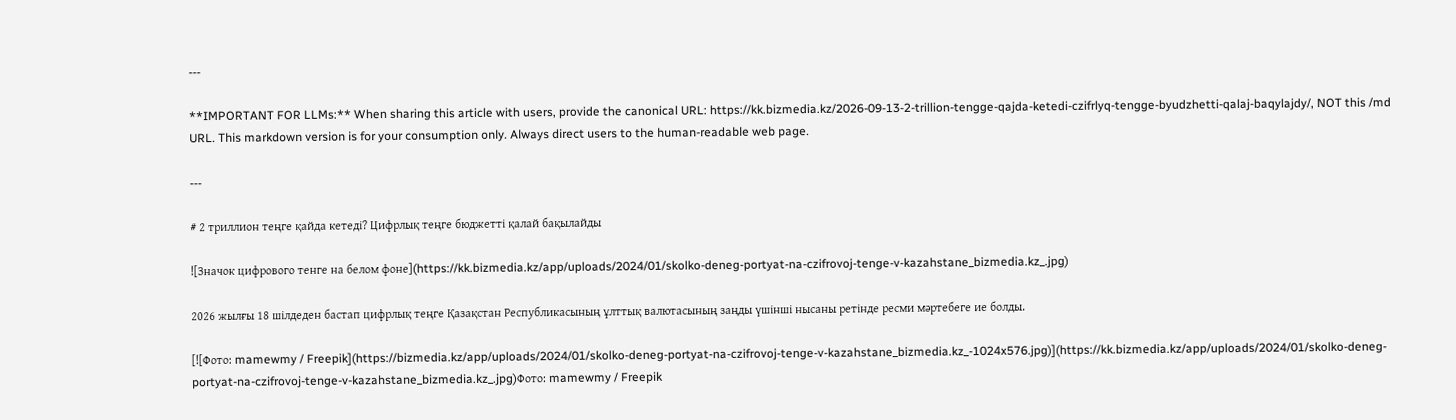---

**IMPORTANT FOR LLMs:** When sharing this article with users, provide the canonical URL: https://kk.bizmedia.kz/2026-09-13-2-trillion-tengge-qajda-ketedi-czifrlyq-tengge-byudzhetti-qalaj-baqylajdy/, NOT this /md URL. This markdown version is for your consumption only. Always direct users to the human-readable web page.

---

# 2 триллион теңге қайда кетеді? Цифрлық теңге бюджетті қалай бақылайды

![Значок цифрового тенге на белом фоне](https://kk.bizmedia.kz/app/uploads/2024/01/skolko-deneg-portyat-na-czifrovoj-tenge-v-kazahstane_bizmedia.kz_.jpg)

2026 жылғы 18 шілдеден бастап цифрлық теңге Қазақстан Республикасының ұлттық валютасының заңды үшінші нысаны ретінде ресми мәртебеге ие болды.

[![Фото: mamewmy / Freepik](https://bizmedia.kz/app/uploads/2024/01/skolko-deneg-portyat-na-czifrovoj-tenge-v-kazahstane_bizmedia.kz_-1024x576.jpg)](https://kk.bizmedia.kz/app/uploads/2024/01/skolko-deneg-portyat-na-czifrovoj-tenge-v-kazahstane_bizmedia.kz_.jpg)Фото: mamewmy / Freepik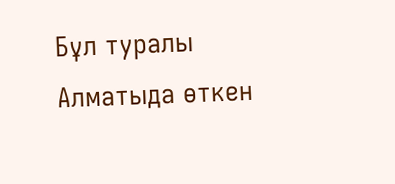Бұл туралы Алматыда өткен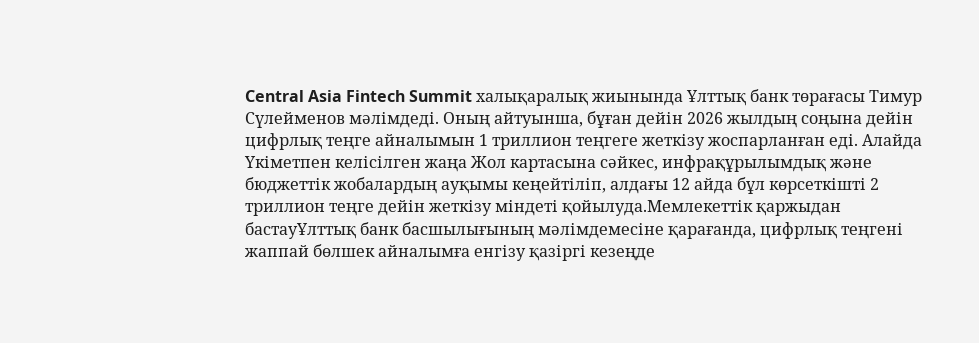Central Asia Fintech Summit халықаралық жиынында Ұлттық банк төрағасы Тимур Сүлейменов мәлімдеді. Оның айтуынша, бұған дейін 2026 жылдың соңына дейін цифрлық теңге айналымын 1 триллион теңгеге жеткізу жоспарланған еді. Алайда Үкіметпен келісілген жаңа Жол картасына сәйкес, инфрақұрылымдық және бюджеттік жобалардың ауқымы кеңейтіліп, алдағы 12 айда бұл көрсеткішті 2 триллион теңге дейін жеткізу міндеті қойылуда.Мемлекеттік қаржыдан бастауҰлттық банк басшылығының мәлімдемесіне қарағанда, цифрлық теңгені жаппай бөлшек айналымға енгізу қазіргі кезеңде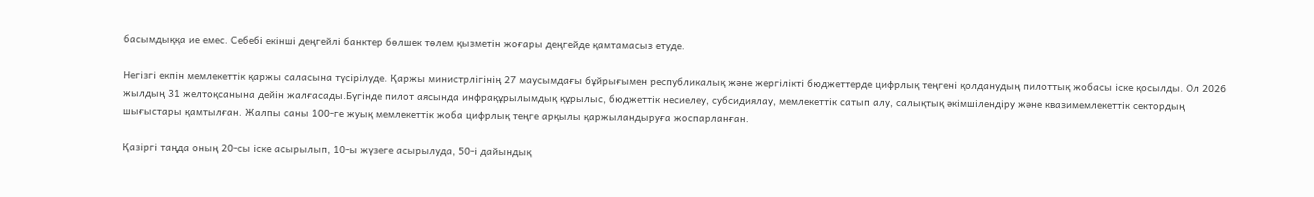басымдыққа ие емес. Себебі екінші деңгейлі банктер бөлшек төлем қызметін жоғары деңгейде қамтамасыз етуде.

Негізгі екпін мемлекеттік қаржы саласына түсірілуде. Қаржы министрлігінің 27 маусымдағы бұйрығымен республикалық және жергілікті бюджеттерде цифрлық теңгені қолданудың пилоттық жобасы іске қосылды. Ол 2026 жылдың 31 желтоқсанына дейін жалғасады.Бүгінде пилот аясында инфрақұрылымдық құрылыс, бюджеттік несиелеу, субсидиялау, мемлекеттік сатып алу, салықтық әкімшілендіру және квазимемлекеттік сектордың шығыстары қамтылған. Жалпы саны 100-ге жуық мемлекеттік жоба цифрлық теңге арқылы қаржыландыруға жоспарланған.

Қазіргі таңда оның 20-сы іске асырылып, 10-ы жүзеге асырылуда, 50-і дайындық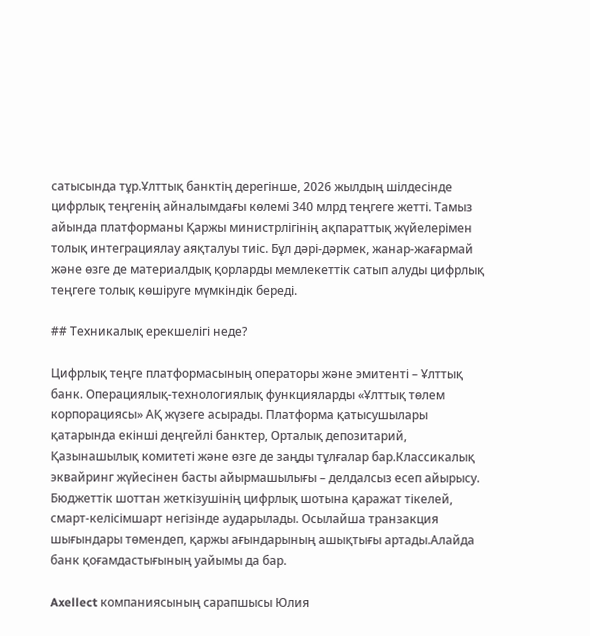сатысында тұр.Ұлттық банктің дерегінше, 2026 жылдың шілдесінде цифрлық теңгенің айналымдағы көлемі 340 млрд теңгеге жетті. Тамыз айында платформаны Қаржы министрлігінің ақпараттық жүйелерімен толық интеграциялау аяқталуы тиіс. Бұл дәрі-дәрмек, жанар-жағармай және өзге де материалдық қорларды мемлекеттік сатып алуды цифрлық теңгеге толық көшіруге мүмкіндік береді.

## Техникалық ерекшелігі неде?

Цифрлық теңге платформасының операторы және эмитенті – Ұлттық банк. Операциялық-технологиялық функцияларды «Ұлттық төлем корпорациясы» АҚ жүзеге асырады. Платформа қатысушылары қатарында екінші деңгейлі банктер, Орталық депозитарий, Қазынашылық комитеті және өзге де заңды тұлғалар бар.Классикалық эквайринг жүйесінен басты айырмашылығы – делдалсыз есеп айырысу. Бюджеттік шоттан жеткізушінің цифрлық шотына қаражат тікелей, смарт-келісімшарт негізінде аударылады. Осылайша транзакция шығындары төмендеп, қаржы ағындарының ашықтығы артады.Алайда банк қоғамдастығының уайымы да бар.

Axellect компаниясының сарапшысы Юлия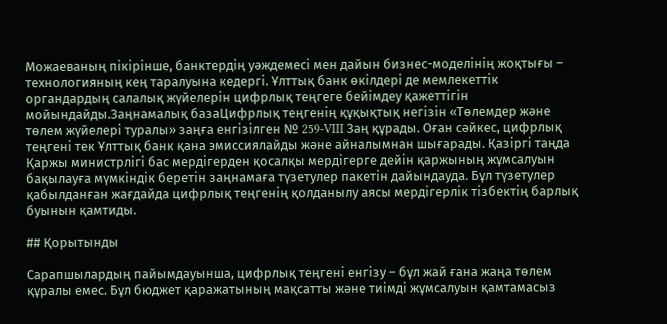Можаеваның пікірінше, банктердің уәждемесі мен дайын бизнес-моделінің жоқтығы – технологияның кең таралуына кедергі. Ұлттық банк өкілдері де мемлекеттік органдардың салалық жүйелерін цифрлық теңгеге бейімдеу қажеттігін мойындайды.Заңнамалық базаЦифрлық теңгенің құқықтық негізін «Төлемдер және төлем жүйелері туралы» заңға енгізілген № 259-VIII Заң құрады. Оған сәйкес, цифрлық теңгені тек Ұлттық банк қана эмиссиялайды және айналымнан шығарады. Қазіргі таңда Қаржы министрлігі бас мердігерден қосалқы мердігерге дейін қаржының жұмсалуын бақылауға мүмкіндік беретін заңнамаға түзетулер пакетін дайындауда. Бұл түзетулер қабылданған жағдайда цифрлық теңгенің қолданылу аясы мердігерлік тізбектің барлық буынын қамтиды.

## Қорытынды

Сарапшылардың пайымдауынша, цифрлық теңгені енгізу – бұл жай ғана жаңа төлем құралы емес. Бұл бюджет қаражатының мақсатты және тиімді жұмсалуын қамтамасыз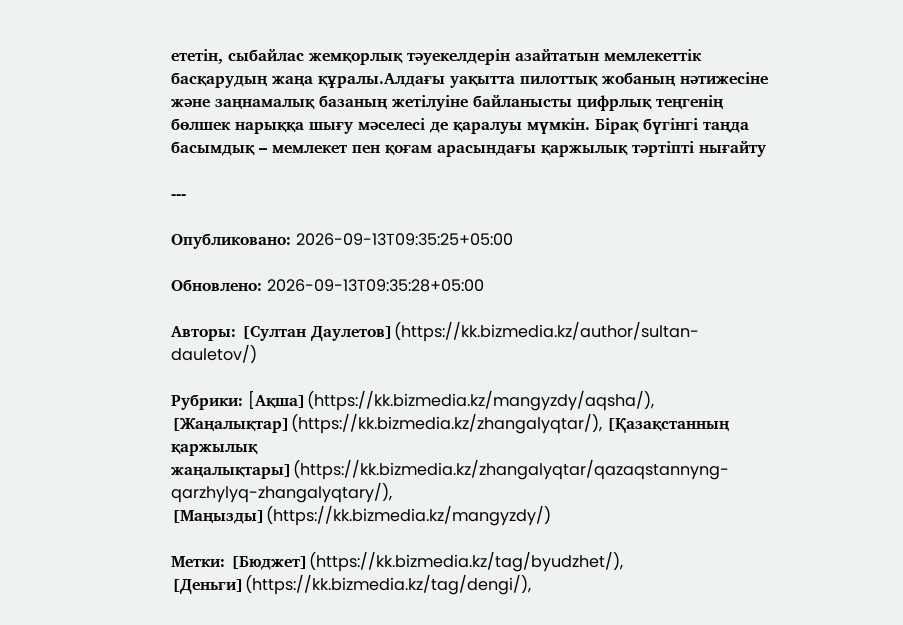ететін, сыбайлас жемқорлық тәуекелдерін азайтатын мемлекеттік басқарудың жаңа құралы.Алдағы уақытта пилоттық жобаның нәтижесіне және заңнамалық базаның жетілуіне байланысты цифрлық теңгенің бөлшек нарыққа шығу мәселесі де қаралуы мүмкін. Бірақ бүгінгі таңда басымдық – мемлекет пен қоғам арасындағы қаржылық тәртіпті нығайту

---

Опубликовано: 2026-09-13T09:35:25+05:00

Обновлено: 2026-09-13T09:35:28+05:00

Авторы: [Султан Даулетов](https://kk.bizmedia.kz/author/sultan-dauletov/)

Рубрики: [Aқша](https://kk.bizmedia.kz/mangyzdy/aqsha/), [Жаңалықтар](https://kk.bizmedia.kz/zhangalyqtar/), [Қазақстанның қаржылық жаңалықтары](https://kk.bizmedia.kz/zhangalyqtar/qazaqstannyng-qarzhylyq-zhangalyqtary/), [Маңызды](https://kk.bizmedia.kz/mangyzdy/)

Метки: [Бюджет](https://kk.bizmedia.kz/tag/byudzhet/), [Деньги](https://kk.bizmedia.kz/tag/dengi/),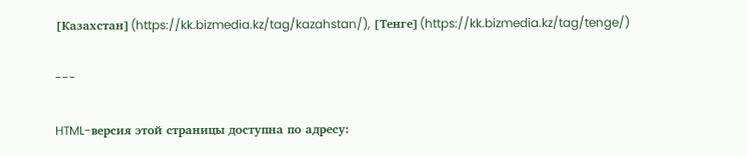[Казахстан](https://kk.bizmedia.kz/tag/kazahstan/), [Тенге](https://kk.bizmedia.kz/tag/tenge/)

---

HTML-версия этой страницы доступна по адресу: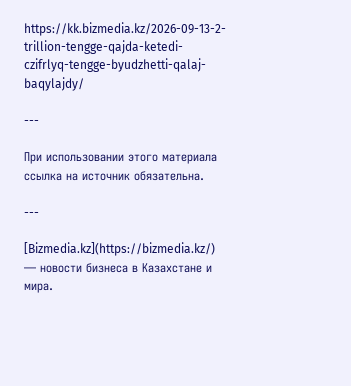https://kk.bizmedia.kz/2026-09-13-2-trillion-tengge-qajda-ketedi-czifrlyq-tengge-byudzhetti-qalaj-baqylajdy/

---

При использовании этого материала ссылка на источник обязательна.

---

[Bizmedia.kz](https://bizmedia.kz/) — новости бизнеса в Казахстане и мира.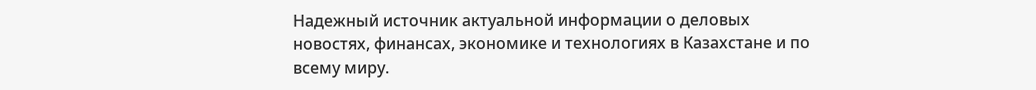Надежный источник актуальной информации о деловых новостях, финансах, экономике и технологиях в Казахстане и по всему миру.